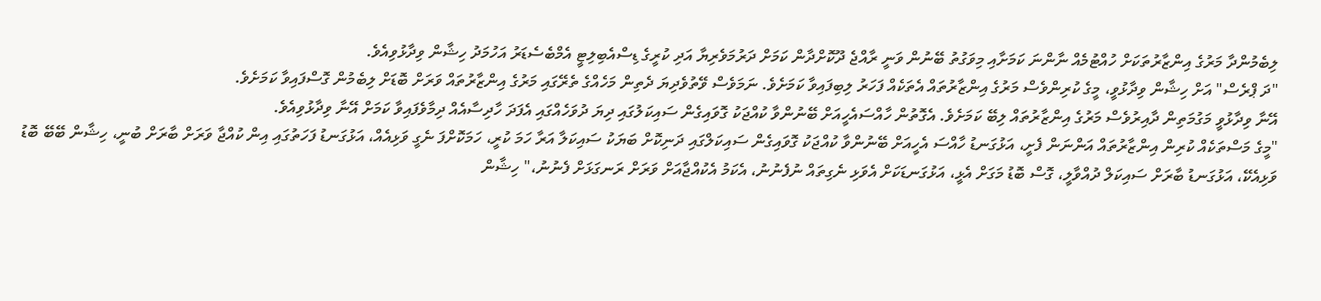ލިބެމުންދާ މަރުގެ އިންޒާރުތަކަށް ހުއްޓުމެއް ނާންނަ ކަމަށާއި މިވަގުތު ބޭނުން ވަނީ ރާއްޖެ ދޫކޮށްދާން ކަމަށް ދަރުމަވެރިޔާ އަދި ކުރީގެ ޑިސްއެބިލިޓީ އެމްބެސެޑަރު އަހުމަދު ހިޝާން ވިދާޅުވިއެވެ.
"ދަ ޕްރެސް" އަށް ހިޝާން ވިދާޅުވީ، މީގެ ކުރިންވެސް މަރުގެ އިންޒާރުތައް އެތަކެއް ފަހަރު ލިބިފައިވާ ކަމަށެވެ. ނަމަވެސް ވޭތުވެދިޔަ ދެތިން މަހެއްގެ ތެރޭގައި މަރުގެ އިންޒާރުތައް ވަރަށް ބޮޑަށް ލިބެމުން ގޮސްފައިވާ ކަމަށެވެ.
އޭނާ ވިދާޅުވީ މަގުމަތިން ދާއިރުވެސް މަރުގެ އިންޒާރުތައް ލިބޭ ކަމަށެވެ. އެގޮތުން ހާއްސައެހީއަށް ބޭނުންވާ ކުއްޖަކު ގޮވައިގެން ސައިކަލުގައި ދިޔަ ދުވަހެއްގައި އެފަދަ ހާދިސާއެއް ދިމާވެފައިވާ ކަމަށް އޭނާ ވިދާޅުވިއެވެ.
"މީގެ މަސްތަކެއް ކުރިން އިންޒާރުތައް އަންނަން ފެށީ، އަޅުގަނޑު ހާއްސަ އެހީއަށް ބޭނުންވާ ކުއްޖަކު ގޮވައިގެން ސައިކަލްގައި ދަނިކޮށް ބަޔަކު ސައިކަލާ އަރާ ހަމަ ކުރީ، ހަމަކޮށްފަ ނެގީ ވަޅިއެއް، އަޅުގަނޑު ފަހަތުގައި އިން ކުއްޖާ ވަރަށް ބާރަށް ބުނީ، ހިޝާން ބޭބޭ ބޮޑު ވަޅިއެކޭ، އަޅުގަނޑު ބާރަށް ސައިކަލް ދުއްވާލީ، ގޮސް ބޮޑު މަގަށް އެޅީ، އަޅުގަނޑަކަށް އެވަޅި ނެގިތައް ނުފެނުނު، އެކަމު އެކުއްޖާއަށް ވަރަށް ރަނގަޅަށް ފެނުނު،" ހިޝާން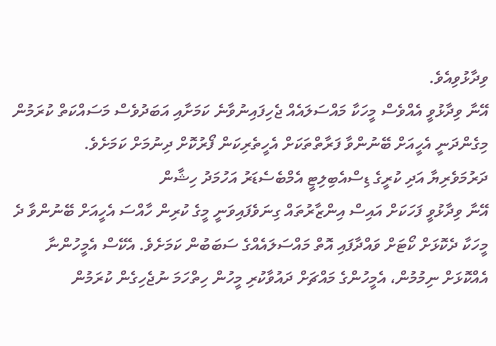ވިދާޅުވިއެވެ.
އޭނާ ވިދާޅުވީ އެއްވެސް މީހަކާ މައްސަލައެއް ޖެހިފައިނުވާނެ ކަމަށާއި އަބަދުވެސް މަސައްކަތް ކުރަމުން މިގެންދަނީ އެހީއަށް ބޭނުންވާ ފަރާތްތަކަށް އެހީތެރިކަން ފޯރުކޮށް ދިނުމަށް ކަމަށެވެ.
ދަރުމަވެރިޔާ އަދި ކުރީގެ ޑިސްއެބިލިޓީ އެމްބެސެޑަރު އަހުމަދު ހިޝާން
އޭނާ ވިދާޅުވީ ފަހަކަށް އައިސް އިންޒާރުތައް ގިނަވެފައިވަނީ މީގެ ކުރިން ހާއްސަ އެހީއަށް ބޭނުންވާ ދެ މީހަކާ ދެކޮޅަށް ކޯޓަށް ވައްދާފައި އޮތް މައްސަލައެއްގެ ސަބަބުން ކަމަށެވެ. އެކޭސް އެމީހުންނާ އެއްކޮޅަށް ނިމުމުން، އެމީހުންގެ މައްޗަށް ދައުވާކުރި މީހުން ހިތްހަމަ ނުޖެހިގެން ކުރަމުން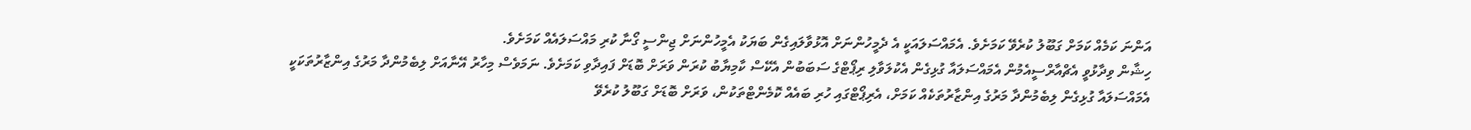އަންނަ ކަމެއް ކަމަށް ގަބޫލު ކުރެވޭ ކަމަށެވެ. އެމައްސަލައަކީ އެ ދެމީހުންނަށް އޮޅުވާލައިގެން ބަޔަކު އެމީހުންނަށް ޖިންސީ ގޯނާ ކުރި މައްސަލައެއް ކަމަށެވެ.
ހިޝާން ވިދާޅުވީ އެޗްއާރްސީއެމުން އެމައްސަލައާ ގުޅިގެން އެކުލަވާލި ރިޕޯޓްގެ ސަބަބުން އެކޭސް ކާމިޔާބު ކުރަން ވަރަށް ބޮޑަށް ފައިދާވި ކަމަށެވެ. ނަމަވެސް މިހާރު އޭނާއަށް ލިބެމުންދާ މަރުގެ އިންޒާރުތަކަކީ އެމައްސަލައާ ގުޅިގެން ލިބެމުންދާ މަރުގެ އިންޒާރުތަކެއް ކަމަށް، އެރިޕޯޓްގައި ހުރި ބައެއް ކޮމެންޓްތަކުން، ވަރަށް ބޮޑަށް ގަބޫލު ކުރެވޭ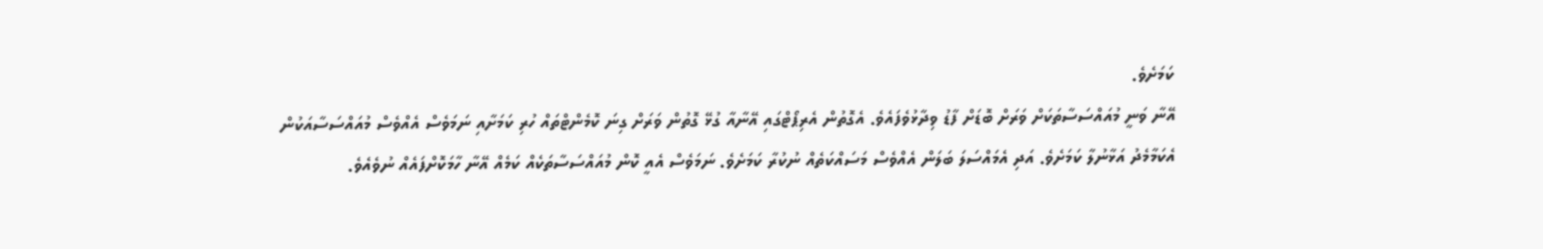ކަމަށެވެ.
އޭނާ ވަނީ މުއައްސަސާތަކަށް ވަރަށް ބޮޑަށް ފާޑު ވިދާޅުވެފައެވެ. އެގޮތުން އެރިޕޯޓްގައި އޭނާއާ ގުޅޭ ގޮތުން ވަރަށް ގިނަ ކޮމެންޓްތައް ހުރި ކަމަށާއި ނަމަވެސް އެއްވެސް މުއައްސަސާއަކުން އެކަމާމެދު އަޅާނުލާ ކަމަށެވެ. އަދި އެމައްސަލަ ބަލަން އެއްވެސް މަސައްކަތެއް ނުކުރާ ކަމަށެވެ. ނަމަވެސް އެއީ ކޮން މުއައްސަސާތަކެއް ކަމެއް އޭނާ ހާމަކޮށްފައެއް ނުވެއެވެ.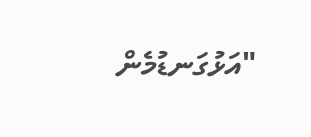"އަޅުގަނޑުމެން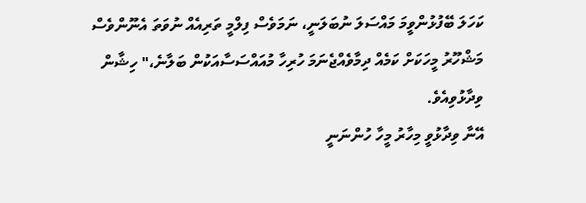ކަހަލަ ބޭފުޅުންވީމަ މައްސަލަ ނުބަލަނީ، ނަމަވެސް ފިލްމީ ތަރިއެއް ނުވަތަ އެނޫންވެސް މަޝްހޫރު މީހަކަށް ކަމެއް ދިމާވެއްޖެނަމަ ހުރިހާ މުއައްސަސާއަކުން ބަލާނެ،" ހިޝާން ވިދާޅުވިއެވެ.
އޭނާ ވިދާޅުވީ މިހާރު މީހާ ހުންނަނީ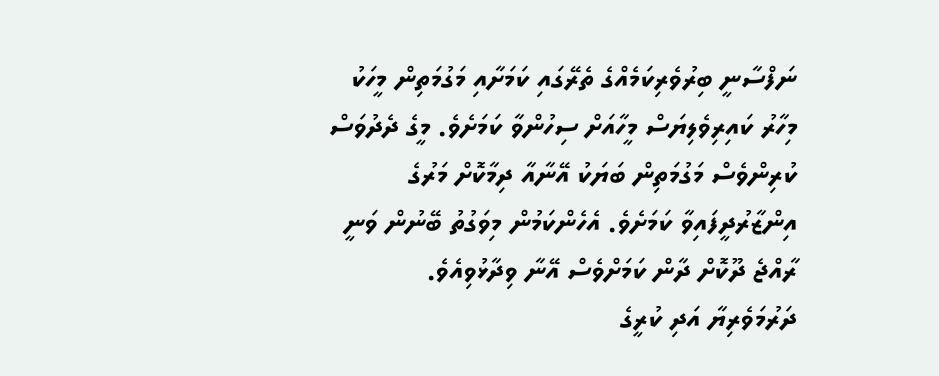ނަފްސާނީ ބިރުވެރިކަމެއްގެ ތެރޭގައި ކަމަށާއި މަގުމަތިން މީހަކު މިހާރު ކައިރިވެލިޔަސް މީހާއަށް ސިހުންވާ ކަމަށެވެ. މީގެ ދެދުވަސް ކުރިންވެސް މަގުމަތިން ބަޔަކު އޭނާއާ ދިމާކޮށް މަރުގެ އިންޒާރުދީފައިވާ ކަމަށެވެ. އެހެންކަމުން މިވަގުތު ބޭނުން ވަނީ ރާއްޖެ ދޫކޮށް ދާން ކަމަށްވެސް އޭނާ ވިދާޅުވިއެވެ.
ދަރުމަވެރިޔާ އަދި ކުރީގެ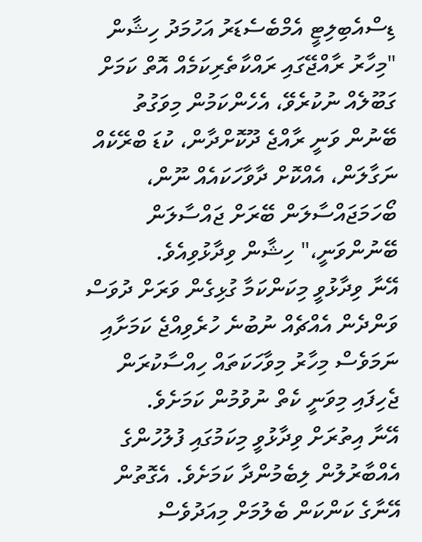ޑިސްއެބިލިޓީ އެމްބެސެޑަރު އަހުމަދު ހިޝާން
"މިހާރު ރާއްޖޭގައި ރައްކާތެރިކަމެއް އޮތް ކަމަށް ގަބޫލެއް ނުކުރެވޭ، އެހެންކަމުން މިވަގުތު ބޭނުން ވަނީ ރާއްޖެ ދޫކޮށްދާން، ކުޑަ ބްރޭކެއް ނަގާލަން، އެއްކޮށް ދާވާހަކައެއް ނޫން، ބޯހަމަޖައްސާލަން ބޭރަށް ޖައްސާލަން ބޭނުންވަނީ،" ހިޝާން ވިދާޅުވިއެވެ.
އޭނާ ވިދާޅުވީ މިކަންކަމާ ގުޅިގެން ވަރަށް ދުވަސް ވަންދެން އެއްޗެއް ނުބުނެ ހުރެވިއްޖެ ކަމަށާއި ނަމަވެސް މިހާރު މިވާހަކަތައް ހިއްސާކުރަން ޖެހިފައި މިވަނީ ކެތް ނުވުމުން ކަމަށެވެ.
އޭނާ އިތުރަށް ވިދާޅުވީ މިކަމުގައި ފުލުހުންގެ އެއްބާރުލުން ލިބެމުންދާ ކަމަށެވެ. އެގޮތުން އޭނާގެ ކަންކަން ބެލުމަށް މިއަދުވެސް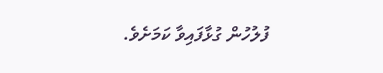ފުލުހުން ގުޅާފައިވާ ކަމަށެވެ.